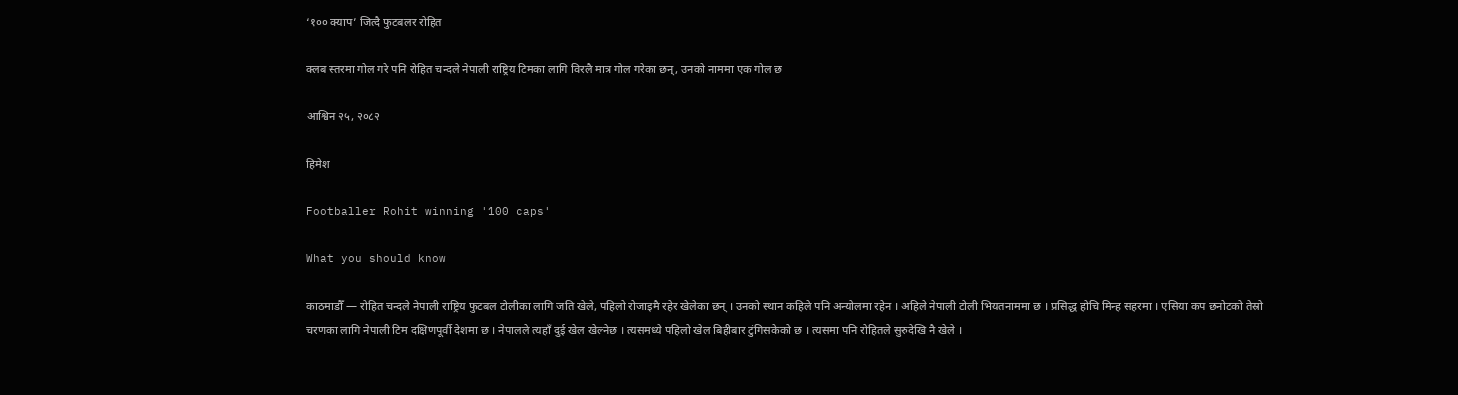‘१०० क्याप’ जित्दै फुटबलर रोहित

क्लब स्तरमा गोल गरे पनि रोहित चन्दले नेपाली राष्ट्रिय टिमका लागि विरलै मात्र गोल गरेका छन्, उनको नाममा एक गोल छ

आश्विन २५, २०८२

हिमेश

Footballer Rohit winning '100 caps'

What you should know

काठमाडौँ — रोहित चन्दले नेपाली राष्ट्रिय फुटबल टोलीका लागि जति खेले, पहिलो रोजाइमै रहेर खेलेका छन् । उनको स्थान कहिले पनि अन्योलमा रहेन । अहिले नेपाली टोली भियतनाममा छ । प्रसिद्ध होचि मिन्ह सहरमा । एसिया कप छनोटको तेस्रो चरणका लागि नेपाली टिम दक्षिणपूर्वी देशमा छ । नेपालले त्यहाँ दुई खेल खेल्नेछ । त्यसमध्ये पहिलो खेल बिहीबार टुंगिसकेको छ । त्यसमा पनि रोहितले सुरुदेखि नै खेले ।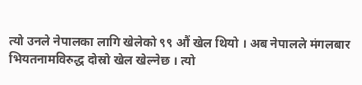त्यो उनले नेपालका लागि खेलेको ९९ औं खेल थियो । अब नेपालले मंगलबार भियतनामविरुद्ध दोस्रो खेल खेल्नेछ । त्यो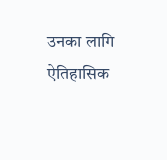उनका लागि ऐतिहासिक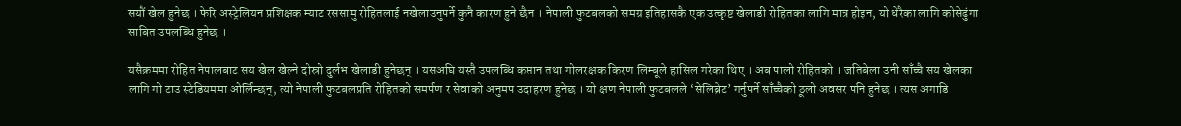सयौं खेल हुनेछ । फेरि अस्ट्रेलियन प्रशिक्षक म्याट रससामु रोहितलाई नखेलाउनुपर्ने कुनै कारण हुने छैन । नेपाली फुटबलको समग्र इतिहासकै एक उत्कृष्ट खेलाडी रोहितका लागि मात्र होइन, यो धेरैका लागि कोसेढुंगा साबित उपलब्धि हुनेछ ।

यसैक्रममा रोहित नेपालबाट सय खेल खेल्ने दोस्रो दुर्लभ खेलाडी हुनेछन् । यसअघि यस्तै उपलब्धि कप्तान तथा गोलरक्षक किरण लिम्बूले हासिल गरेका थिए । अब पालो रोहितको । जतिबेला उनी साँच्चै सय खेलका लागि गो टाउ स्टेडियममा ओर्लिन्छन्, त्यो नेपाली फुटबलप्रति रोहितको समर्पण र सेवाको अनुमप उदाहरण हुनेछ । यो क्षण नेपाली फुटबलले ‘सेलिब्रेट’ गर्नुपर्ने साँच्चैको ठूलो अवसर पनि हुनेछ । त्यस अगाडि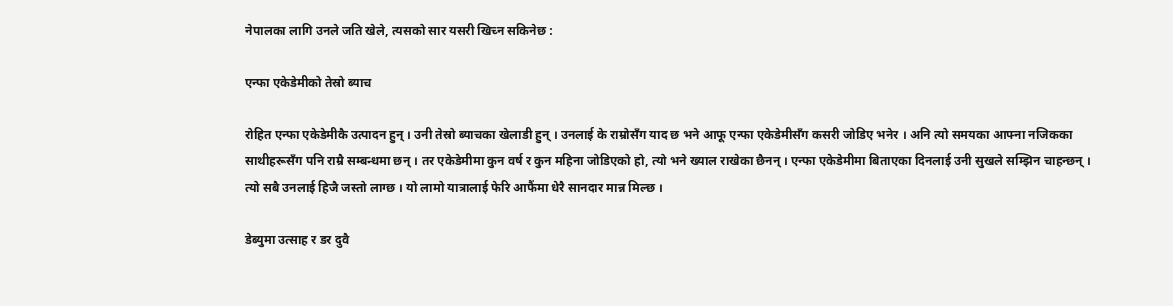नेपालका लागि उनले जति खेले, त्यसको सार यसरी खिच्न सकिनेछ :

एन्फा एकेडेमीको तेस्रो ब्याच

रोहित एन्फा एकेडेमीकै उत्पादन हुन् । उनी तेस्रो ब्याचका खेलाडी हुन् । उनलाई के राम्रोसँग याद छ भने आफू एन्फा एकेडेमीसँग कसरी जोडिए भनेर । अनि त्यो समयका आफ्ना नजिकका साथीहरूसँग पनि राम्रै सम्बन्धमा छन् । तर एकेडेमीमा कुन वर्ष र कुन महिना जोडिएको हो, त्यो भने ख्याल राखेका छैनन् । एन्फा एकेडेमीमा बिताएका दिनलाई उनी सुखले सम्झिन चाहन्छन् । त्यो सबै उनलाई हिजै जस्तो लाग्छ । यो लामो यात्रालाई फेरि आफैंमा धेरै सानदार मान्न मिल्छ ।

डेब्युमा उत्साह र डर दुवै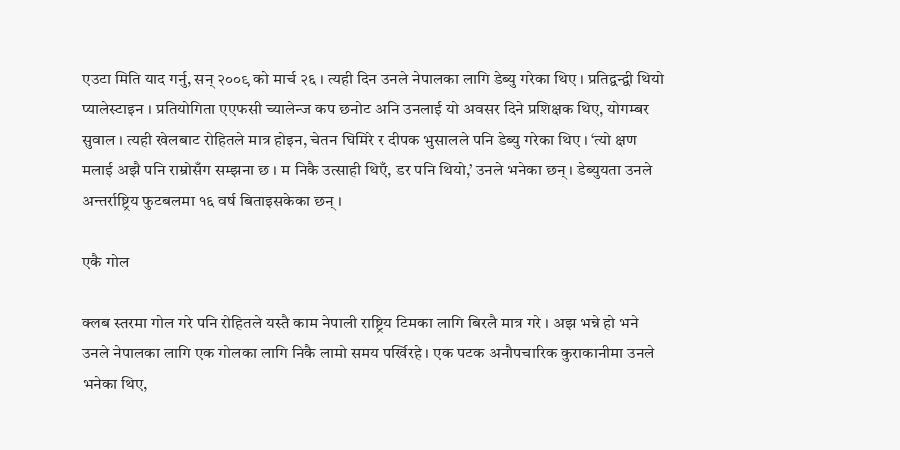एउटा मिति याद गर्नु, सन् २००९ को मार्च २६ । त्यही दिन उनले नेपालका लागि डेब्यु गरेका थिए । प्रतिद्वन्द्वी थियो प्यालेस्टाइन । प्रतियोगिता एएफसी च्यालेन्ज कप छनोट अनि उनलाई यो अवसर दिने प्रशिक्षक थिए, योगम्बर सुवाल । त्यही खेलबाट रोहितले मात्र होइन, चेतन घिमिरे र दीपक भुसालले पनि डेब्यु गरेका थिए । ‘त्यो क्षण मलाई अझै पनि राम्रोसँग सम्झना छ । म निकै उत्साही थिएँ, डर पनि थियो,’ उनले भनेका छन् । डेब्युयता उनले अन्तर्राष्ट्रिय फुटबलमा १६ वर्ष बिताइसकेका छन् ।

एकै गोल

क्लब स्तरमा गोल गरे पनि रोहितले यस्तै काम नेपाली राष्ट्रिय टिमका लागि बिरलै मात्र गरे । अझ भन्ने हो भने उनले नेपालका लागि एक गोलका लागि निकै लामो समय पर्खिरहे । एक पटक अनौपचारिक कुराकानीमा उनले भनेका थिए,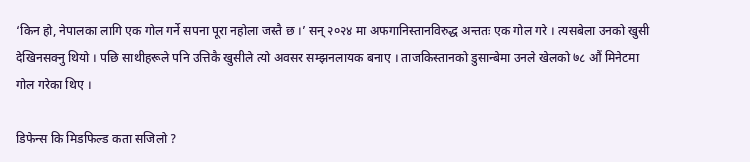‘किन हो, नेपालका लागि एक गोल गर्ने सपना पूरा नहोला जस्तै छ ।’ सन् २०२४ मा अफगानिस्तानविरुद्ध अन्ततः एक गोल गरे । त्यसबेला उनको खुसी देखिनसक्नु थियो । पछि साथीहरूले पनि उत्तिकै खुसीले त्यो अवसर सम्झनलायक बनाए । ताजकिस्तानको डुसान्बेमा उनले खेलको ७८ औं मिनेटमा गोल गरेका थिए ।

डिफेन्स कि मिडफिल्ड कता सजिलो ?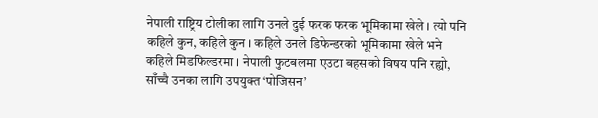नेपाली राष्ट्रिय टोलीका लागि उनले दुई फरक फरक भूमिकामा खेले । त्यो पनि कहिले कुन, कहिले कुन । कहिले उनले डिफेन्डरको भूमिकामा खेले भने कहिले मिडफिल्डरमा । नेपाली फुटबलमा एउटा बहसको विषय पनि रह्यो, साँच्चै उनका लागि उपयुक्त ‘पोजिसन’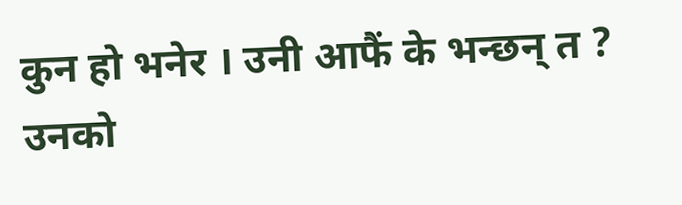कुन हो भनेर । उनी आफैं के भन्छन् त ? उनको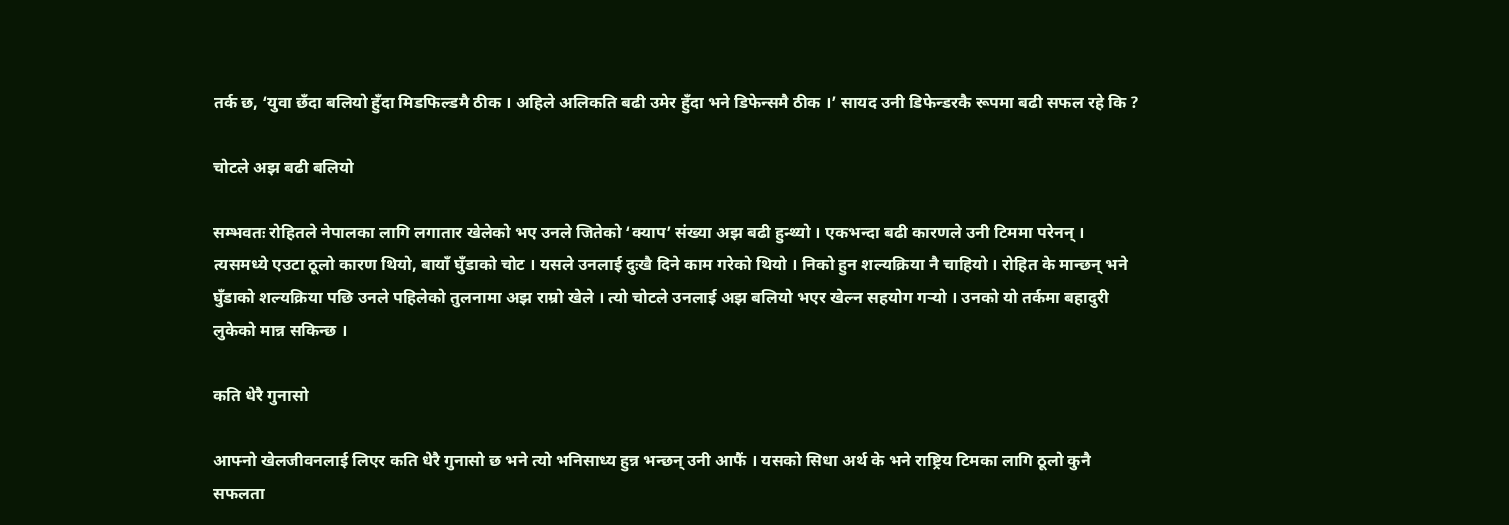तर्क छ, ‘युवा छँदा बलियो हुँदा मिडफिल्डमै ठीक । अहिले अलिकति बढी उमेर हुँदा भने डिफेन्समै ठीक ।’ सायद उनी डिफेन्डरकै रूपमा बढी सफल रहे कि ?

चोटले अझ बढी बलियो

सम्भवतः रोहितले नेपालका लागि लगातार खेलेको भए उनले जितेको ‘क्याप’ संख्या अझ बढी हुन्थ्यो । एकभन्दा बढी कारणले उनी टिममा परेनन् । त्यसमध्ये एउटा ठूलो कारण थियो, बायाँ घुँडाको चोट । यसले उनलाई दुःखै दिने काम गरेको थियो । निको हुन शल्यक्रिया नै चाहियो । रोहित के मान्छन् भने घुँडाको शल्यक्रिया पछि उनले पहिलेको तुलनामा अझ राम्रो खेले । त्यो चोटले उनलाई अझ बलियो भएर खेल्न सहयोग गर्‍यो । उनको यो तर्कमा बहादुरी लुकेको मान्न सकिन्छ ।

कति धेरै गुनासो

आफ्नो खेलजीवनलाई लिएर कति धेरै गुनासो छ भने त्यो भनिसाध्य हुन्न भन्छन् उनी आफैं । यसको सिधा अर्थ के भने राष्ट्रिय टिमका लागि ठूलो कुनै सफलता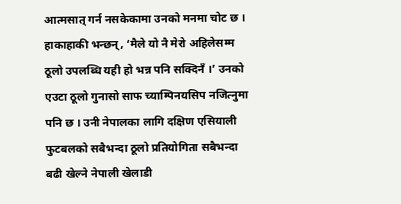आत्मसात् गर्न नसकेकामा उनको मनमा चोट छ । हाकाहाकी भन्छन्, ‘मैले यो नै मेरो अहिलेसम्म ठूलो उपलब्धि यही हो भन्न पनि सक्दिनँ ।’ उनको एउटा ठूलो गुनासो साफ च्याम्पिनयसिप नजित्नुमा पनि छ । उनी नेपालका लागि दक्षिण एसियाली फुटबलको सबैभन्दा ठूलो प्रतियोगिता सबैभन्दा बढी खेल्ने नेपाली खेलाडी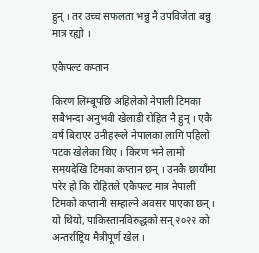हुन् । तर उच्च सफलता भन्नु नै उपविजेता बन्नु मात्र रह्यो ।

एकैपल्ट कप्तान

किरण लिम्बूपछि अहिलेको नेपाली टिमका सबैभन्दा अनुभवी खेलाडी रोहित नै हुन् । एकै वर्ष बिराएर उनीहरूले नेपालका लागि पहिलो पटक खेलेका थिए । किरण भने लामो समयदेखि टिमका कप्तान छन् । उनकै छायाँमा परेर हो कि रोहितले एकैपल्ट मात्र नेपाली टिमको कप्तानी सम्हाल्ने अवसर पाएका छन् । यो थियो, पाकिस्तानविरुद्धको सन् २०२२ को अन्तर्राष्ट्रिय मैत्रीपूर्ण खेल ।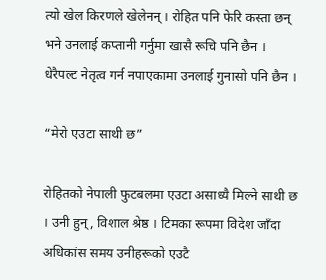त्यो खेल किरणले खेलेनन् । रोहित पनि फेरि कस्ता छन् भने उनलाई कप्तानी गर्नुमा खासै रूचि पनि छैन । धेरैपल्ट नेतृत्व गर्न नपाएकामा उनलाई गुनासो पनि छैन ।

“मेरो एउटा साथी छ”

रोहितको नेपाली फुटबलमा एउटा असाध्यै मिल्ने साथी छ । उनी हुन्, विशाल श्रेष्ठ । टिमका रूपमा विदेश जाँदा अधिकांस समय उनीहरूको एउटै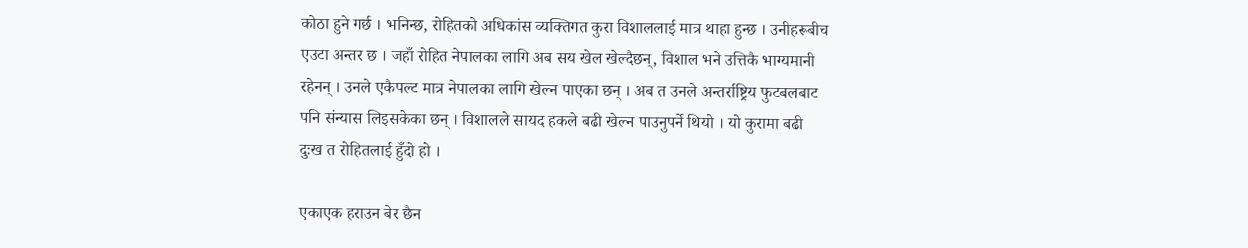कोठा हुने गर्छ । भनिन्छ, रोहितको अधिकांस व्यक्तिगत कुरा विशाललाई मात्र थाहा हुन्छ । उनीहरूबीच एउटा अन्तर छ । जहाँ रोहित नेपालका लागि अब सय खेल खेल्दैछन्, विशाल भने उत्तिकै भाग्यमानी रहेनन् । उनले एकैपल्ट मात्र नेपालका लागि खेल्न पाएका छन् । अब त उनले अन्तर्राष्ट्रिय फुटबलबाट पनि संन्यास लिइसकेका छन् । विशालले सायद हकले बढी खेल्न पाउनुपर्ने थियो । यो कुरामा बढी दुःख त रोहितलाई हुँदो हो ।

एकाएक हराउन बेर छैन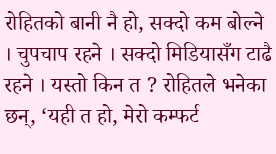रोहितको बानी नै हो, सक्दो कम बोल्ने । चुपचाप रहने । सक्दो मिडियासँग टाढै रहने । यस्तो किन त ? रोहितले भनेका छन्, ‘यही त हो, मेरो कम्फर्ट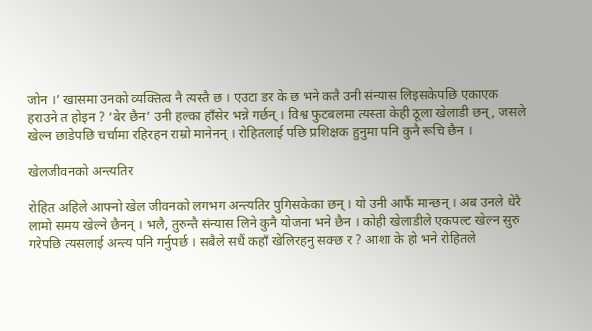जोन ।’ खासमा उनको व्यक्तित्व नै त्यस्तै छ । एउटा डर के छ भने कतै उनी संन्यास लिइसकेपछि एकाएक हराउने त होइन ? ‘बेर छैन’ उनी हल्का हाँसेर भन्ने गर्छन् । विश्व फुटबलमा त्यस्ता केही ठूला खेलाडी छन्, जसले खेल्न छाडेपछि चर्चामा रहिरहन राम्रो मानेनन् । रोहितलाई पछि प्रशिक्षक हुनुमा पनि कुनै रूचि छैन ।

खेलजीवनको अन्त्यतिर

रोहित अहिले आफ्नो खेल जीवनको लगभग अन्त्यतिर पुगिसकेका छन् । यो उनी आफैं मान्छन् । अब उनले धेरै लामो समय खेल्ने छैनन् । भलै, तुरुन्तै संन्यास लिने कुनै योजना भने छैन । कोही खेलाडीले एकपल्ट खेल्न सुरु गरेपछि त्यसलाई अन्त्य पनि गर्नुपर्छ । सबैले सधैं कहाँ खेलिरहनु सक्छ र ? आशा के हो भने रोहितले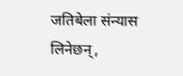जतिबेला संन्यास लिनेछन्,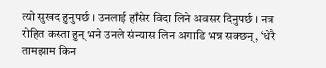त्यो सुखद हुनुपर्छ । उनलाई हाँसेर विदा लिने अवसर दिनुपर्छ । नत्र रोहित कस्ता हुन् भने उनले संन्यास लिन अगाडि भन्न सक्छन्, ‘धेरै तामझाम किन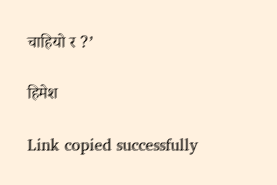चाहियो र ?’

हिमेश

Link copied successfully